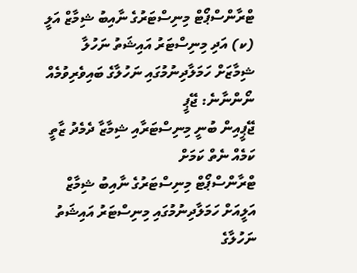ޓްރާންސްޕޯޓް މިނިސްޓަރުގެ ނާއިބު ޝިމާޒް އަލީ (ކ) އަދި މިނިސްޓަރު އައިޝަތު ނަހުލާ
ޝިމާޒަށް ހަމަލާދިނުމުގައި ނަހުލާގެ ބައިވެރިވުމެއް ނޯންނާނެ: ޖޭޕީ
ޖޭޕީއިން ބުނީ މިނިސްޓަރާއި ޝިމާޒާ ދެމެދު ޒާތީ ކަމެއް ނެތް ކަމަށް
ޓްރާންސްޕޯޓް މިނިސްޓަރުގެ ނާއިބު ޝިމާޒް އަލީއަށް ހަމަލާދިނުމުގައި މިނިސްޓަރު އައިޝަތު ނަހުލާގެ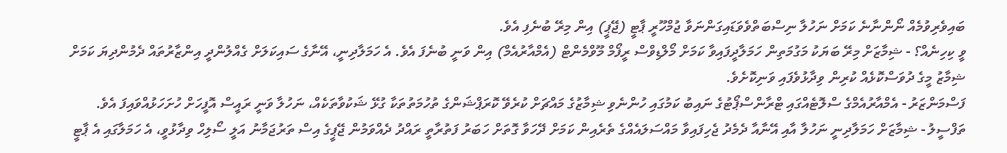ބައިވެރިވުމެއް ނޯންނާނެ ކަމަށް ނަހުލާ ނިސްބަތްވެވަޑައިގަންނަވާ ޖުމްހޫރީ ޕާޓީ (ޖޭޕީ) އިން މިރޭ ބުނެފި އެވެ.
ވީ ކިހިނެއް؟ - ޝިމާޒަށް މިރޭ ބަޔަކު މަގުމަތިން ހަމަލާދީފައިވާ ކަމަށް މޯލްޑިވްސް ރީފޯމް މޫވްމެންޓް (އެމްއާރުއެމް) އިން ވަނީ ބުނެފަ އެވެ. އެ ހަމަލާދިނީ، އޭނާގެ ސައިކަލަށް ގެއްލުންދީ އިންޒާރުތައް ދެމުންދިޔަ ކަމަށް ޝިމާޒު މީގެ ދުވަސްކޮޅެއް ކުރިން ވިދާޅުވެފައި ވަނިކޮށެވެ.
ފަސްމަންޒަރު - އެމްއާރުއެމްގެ ސްލޮޓެއްގައި ޓްރާންސްޕޯޓުގެ ނައިބު ކަމުގައި ހުންނެވި ޝިމާޒުގެ މައްޗަށް ކުރެވޭ ކޮރަޕްޝަންގެ ތުހުމަތުތަކާ ގުޅޭ ޝަކުވާތަކެއް، ނަހުލާ ވަނީ ރައީސް އޮފީހަށް ހުށަހަޅުއްވައިފަ އެވެ.
ތަފްސީލު - ޝިމާޒަށް ހަމަލާދިނީ ނަހުލާ އާއި އޭނާއާ ދެމެދު ޖެހިފައިވާ މައްސަލައެއްގެ ތެރެއިން ކަމަށް ދޭހަވާ ގޮތަށް ހަބަރު ފަތުރާތީ ރައްދު ދެއްވަމުން ޖޭޕީގެ އިސް ތަރުޖަމާނު އަލީ ސޯލިހް ވިދާޅުވީ، އެ ހަމަލާގައި އެ ޕާޓީ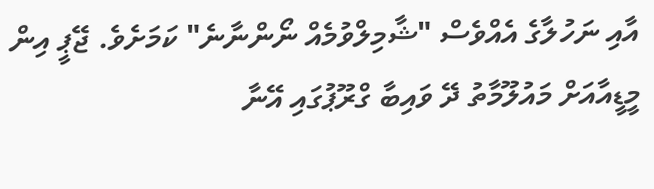އާއި ނަހުލާގެ އެއްވެސް "ޝާމިލްވުމެއް ނޯންނާނެ" ކަމަށެވެ. ޖޭޕީ އިން މީޑީއާއަށް މައުލޫމާތު ދޭ ވައިބާ ގްރޫޕުގައި އޭނާ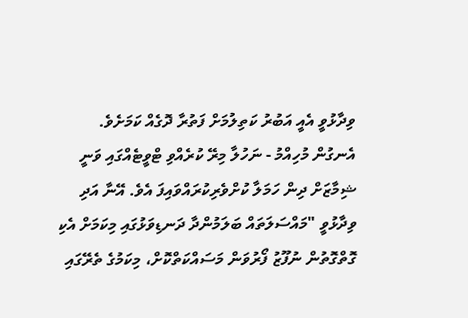ވިދާޅުވީ އެއީ އަބުރު ކަތިލުމަށް ފަތުރާ ދޮގެއް ކަމަށެވެ.
އެނގުން މުހިއްމު - ނަހުލާ މިރޭ ކުރެއްވި ޓްވީޓެއްގައި ވަނީ ޝިމާޒަށް ދިން ހަމަލާ ކުށްވެރިކުރައްވައިފަ އެވެ. އޭނާ އަދި ވިދާޅުވީ "މައްސަލަތައް ބަލަމުންދާ ދަނޑިވަޅުގައި މިކަމަށް އެކި ގޮތްގޮތުން ނުފޫޒު ފޯރުވަން މަސައްކަތްކޮށް، މިކަމުގެ ތެރޭގައި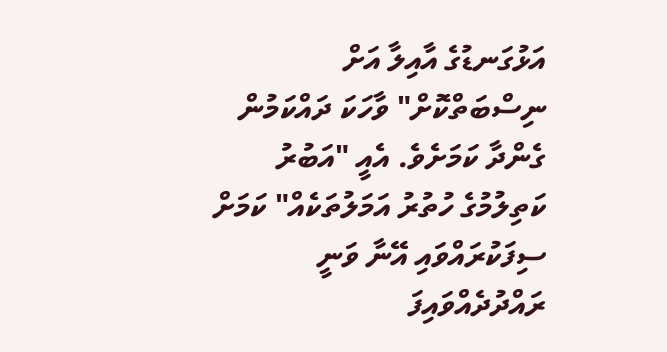އަޅުގަނޑުގެ އާއިލާ އަށް ނިސްބަތްކޮށް" ވާހަކަ ދައްކަމުން ގެންދާ ކަމަށެވެ. އެއީ "އަބުރު ކަތިލުމުގެ ހުތުރު އަމަލުތަކެއް" ކަމަށް ސިފަކުރައްވައި އޭނާ ވަނީ ރައްދުދެއްވައިފަ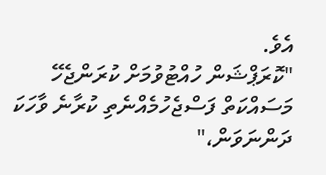އެވެ.
"ކޮރަޕްޝަން ހުއްޓުވުމަށް ކުރަންޖެހޭ މަސައްކަތް ފަސްޖެހުމެއްނެތި ކުރާނެ ވާހަކަ ދަންނަވަން،"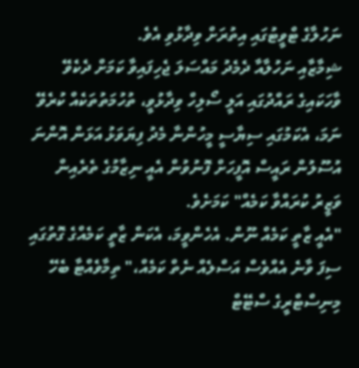ނަހުލާގެ ޓްވީޓުގައި އިތުރަށް ވިދާޅުވި އެވެ.
ޝިމާޒާއި ނަހުލާއާ ދެމެދު މައްސަލަ ޖެހިފައިވާ ކަމަށް ދެކެވޭ ވާހަކައިގެ ރައްދުގައި އަލީ ސޯލިހް ވިދާޅުވީ، ތުހުމަތުތަކެއް ކުރެވޭ ނަމަ، އެކަމުގައި ސިޔާސީ މީހުންނާ މެދު ފިޔަވަޅު އަޅަން އޮންނަ އުސޫލުން ރައީސް އޮފީހަށް ފޮނުވުން އެއީ ނިޒާމުގެ ތެރެއިން ވަޒީރު ކުރައްވާ ކަމެއް" ކަމަށެވެ.
"އެއީ ޒާތީ ކަމެއް ނޫން. އެހެންވީމަ، އެކަން ޒާތީ ކަމެއްގެ ގޮތުގައި ސިފަ ވާނެ އެއްވެސް އަސްލެއް ނެތް ކަމެއް،" ތިމާވެއްޓާ ބެހޭ މިނިސްޓްރީގެ ސްޓޭޓް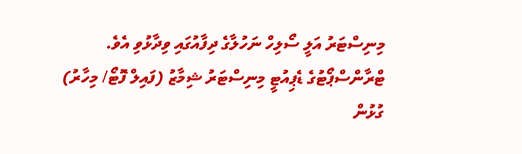މިނިސްޓަރު އަލީ ސޯލިހް ނަހުލާގެ ދިފާއުގައި ވިދާޅުވި އެވެ.
ޓްރާންސްޕޯޓުގެ ޑެޕިއުޓީ މިނިސްޓަރު ޝިމާޒު (ފައިލް ފޮޓޯ/ މިހާރު)
ގުޅުން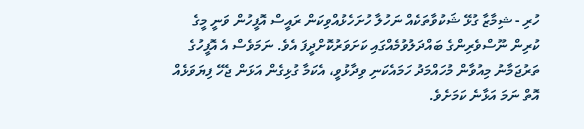ހުރި - ޝިމާޒާ ގުޅޭ ޝަކުވާތަކެއް ނަހުލާ ހުށަހެޅުއްވިކަން ރައީސް އޮފީހުން ވަނީ މީގެ ކުރިން ނޫސްވެރިންގެ ބައްދަލުވުމެއްގައި ކަށަވަރުކޮށްދީފަ އެވެ. ނަމަވެސް އެ އޮފީހުގެ ތަރުޖަމާނު މިއުވާން މުހައްމަދު ހަމައެކަނި ވިދާޅުވީ، އެކަމާ ގުޅިގެން އަޅަން ޖެހޭ ފިޔަވަޅެއް އޮތް ނަމަ އަޅާނެ ކަމަށެވެ.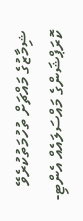ޝިމާޒުގެ މައްޗަށް ތުހުމަތުކުރެވޭ ކޮރަޕްޝަންގެ މައްސަލައެއް އެންޓި-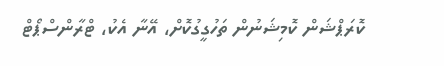ކޮރަޕްޝަން ކޮމިޝަނުން ތަހުގީގުކޮށް، އޭނާ އެކު، ޓްރާންސްޕޯޓް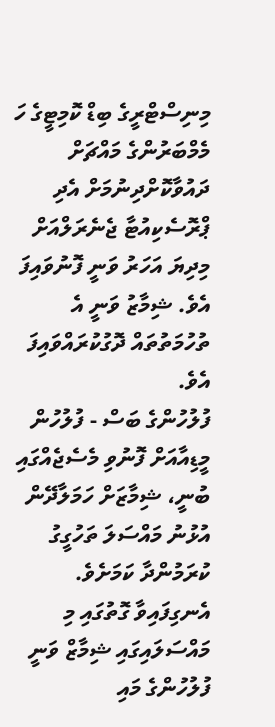މިނިސްޓްރީގެ ބިޑް ކޮމިޓީގެ ހަ މެމްބަރުންގެ މައްޗަށް ދައުވާކޮށްދިނުމަށް އެދި ޕްރޮސެކިއުޓާ ޖެނެރަލްއަށް މިދިޔަ އަހަރު ވަނީ ފޮނުވައިފަ އެވެ. ޝިމާޒު ވަނީ އެ ތުހުމަތުތައް ދޮގުކުރައްވައިފަ އެވެ.
ފުލުހުންގެ ބަސް - ފުލުހުން މީޑިއާއަށް ފޮނުވި މެސެޖެއްގައި ބުނީ، ޝިމާޒަށް ހަމަލާދޭން އުޅުނު މައްސަލަ ތަހުގީގު ކުރަމުންދާ ކަމަށެވެ.
އެނގިފައިވާ ގޮތުގައި މި މައްސަލައިގައި ޝިމާޒް ވަނީ ފުލުހުންގެ މައި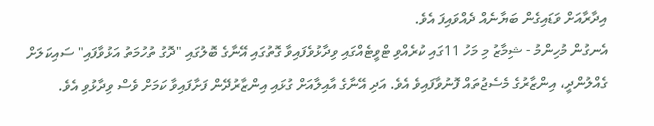އިދާރާއަށް ވަޑައިގެން ބަޔާނެއް ދެއްވައިފަ އެވެ.
އެނގުން މުހިންމު - ޝިމާޒު މި މަހު 11ގައި ކުރެއްވި ޓްވީޓެއްގައި ވިދާޅުވެފައިވާ ގޮތުގައި އޭނާގެ ބޮލުގައި "ދޮގު ތުހުމަތު އަޅުވާފައި" ސައިކަލަށް ގެއްލުންދީ، އިންޒާރުގެ މެސެޖުތައް ފޮނުވާފައިވެ އެވެ. އަދި އޭނާގެ އާއިލާއަށް ގުޅައި އިންޒާރުދޭން ފަށާފައިވާ ކަމަށް ވެސް ވިދާޅުވި އެވެ.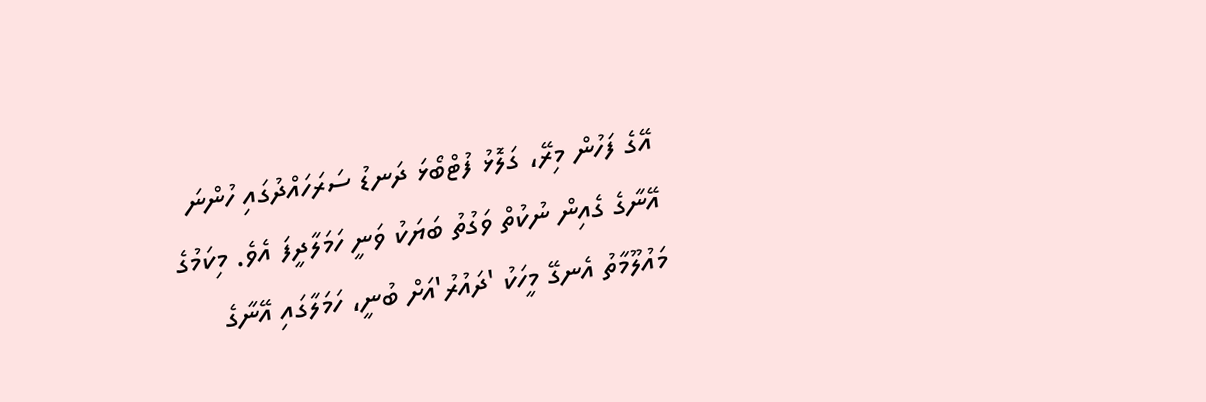އޭގެ ފަހުން މިރޭ، ގަލޮޅު ފުޓްބޯޅަ ދަނޑު ސަރަހައްދުގައި ހުންނަ އޭނާގެ ގެއިން ނުކުތް ވަގުތު ބަޔަކު ވަނީ ހަމަލާދީފަ އެވެ. މިކަމުގެ މައުލޫމާތު އެނގޭ މީހަކު 'ދައުރު'އަށް ބުނީ، ހަމަލާގައި އޭނާގެ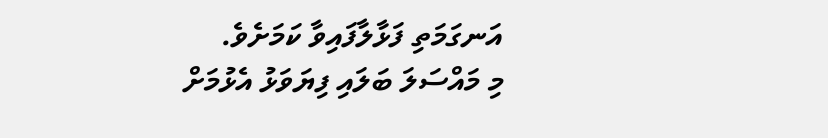އަނގަމަތި ފަޅާލާފައިވާ ކަމަށެވެ.
މި މައްސަލަ ބަލައި ފިޔަވަޅު އެޅުމަށް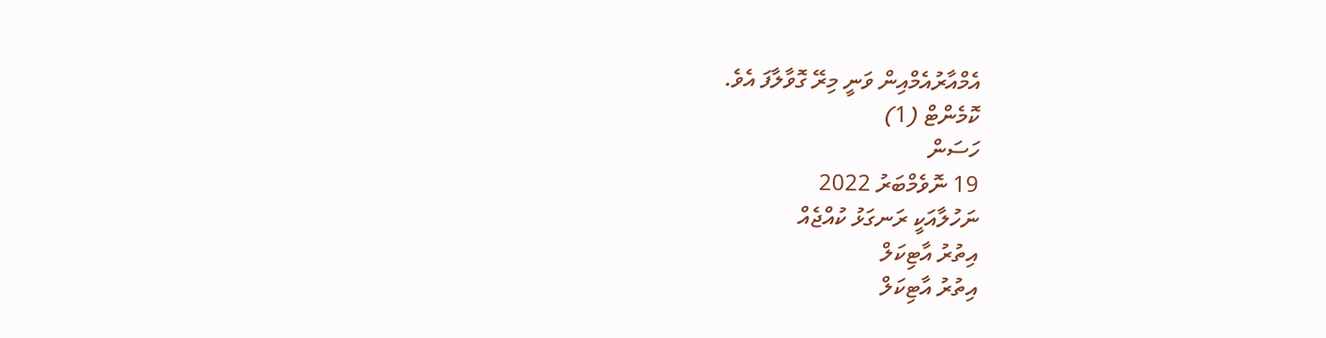އެމްއާރުއެމްއިން ވަނީ މިރޭ ގޮވާލާފަ އެވެ.
ކޮމެންޓް (1)
ހަސަން
19 ނޮވެމްބަރު 2022
ނަހުލާއަކީ ރަނގަޅު ކުއްޖެއް
އިތުރު އާޓިކަލް
އިތުރު އާޓިކަލް